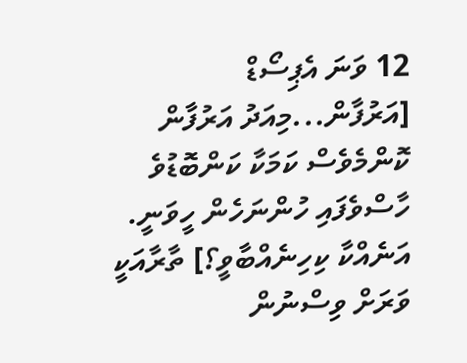12 ވަނަ އެޕިސޯޑް
[އަރުފާން...މިއަދު އަރުފާން ކޮންމެވެސް ކަމަކާ ކަންބޮޑުވެ ހާސްވެފައި ހުންނަހެން ހީވަނީ. އަނެއްކާ ކިހިނެއްބާވީ؟] ތާރާއަކީ ވަރަށް ވިސްނުން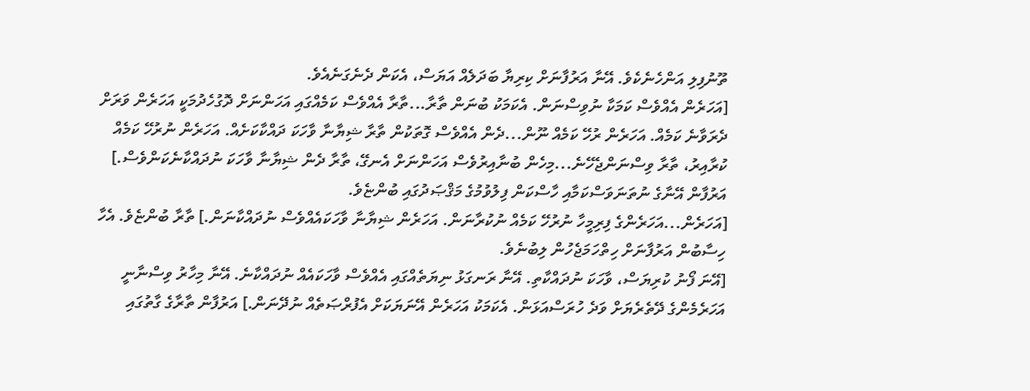ތޫނުފިލި އަންހެނެކެވެ. އޭނާ އަރުފާނަށް ކިރިޔާ ބަދަލެއް އަޔަސް، އެކަން ދެނެގަނެއެވެ.
[އަހަރެން އެއްވެސް ކަމަކާ ނުވިސްނަން. އެކަމަކު ބުނަން ތާރާ...ތާރާ އެއްވެސް ކަމެއްގައި އަހަންނަށް ދޮގުހެދުމަކީ އަހަރެން ވަރަށް ދެރަވާނެ ކަމެއް. އަހަރެން ރުހޭ ކަމެއް ނޫން...ދެން އެއްވެސް ގޮތަކުން ތާރާ ޝިޔާނާ ވާހަކަ ދައްކާކަށެއް. އަހަރެން ނުރުހޭ ކަމެއް ކުރާއިރު، ތާރާ ވިސްނަންޖެހޭނެ...މިހެން ބުނާއިރުވެސް އަހަންނަށް އެނގޭ، ތާރާ ދެން ޝިޔާނާ ވާހަކަ ނުދައްކާނެކަންވެސް.] އަރުފާން އޭނާގެ ނުތަނަވަސްކަމާއި ހާސްކަން ފިލުވުމުގެ މަޤްޞަދުގައި ބުންޏެވެ.
[އަހަރެން...އަހަރެންގެ ފިރިމީހާ ނުރުހޭ ކަމެއް ނުކުރާނަން. އަހަރެން ޝިޔާނާ ވާހަކައެއްވެސް ނުދައްކާނަން.] ތާރާ ބުންޏެވެ. އެހާ ހިސާބުން އަރުފާނަށް ހިތްހަމަޖެހުން ލިބުނެވެ.
[އޭނަ ފޯނު ކުރިޔަސް، ވާހަކަ ނުދައްކާތި. އޭނާ ރަނގަޅު ނިޔަތެއްގައި އެއްވެސް ވާހަކައެއް ނުދައްކާނެ. އޭނާ މިހާރު ވިސްނާނީ އަހަރެމެންގެ ދޭތެރެޔަށް ވަދެ ހުރަސްއަޅަން. އެކަމަކު އަހަރެން އޭނަޔަކަށް އެފުރްޞަތެއް ނުދޭނަން.] އަރުފާން ތާރާގެ ގާތުގައި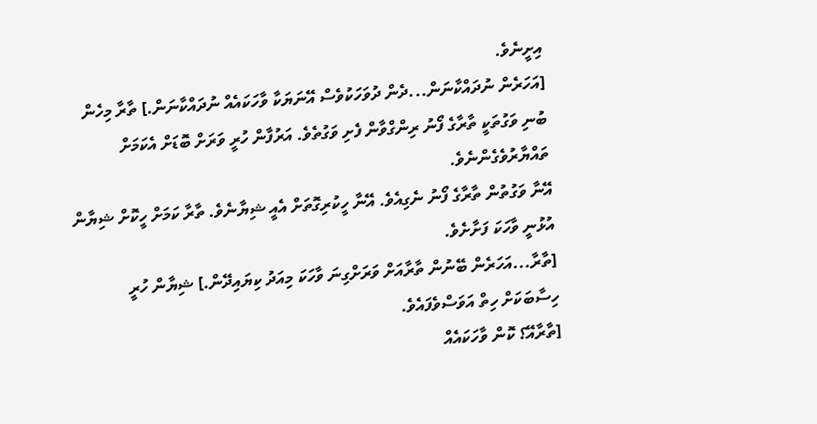އިށީނެވެ.
[އަހަރެން ނުދައްކާނަން...ދެން ދުވަހަކުވެސް އޭނަޔަކާ ވާހަކައެއް ނުދައްކާނަން.] ތާރާ މިހެން ބުނި ވަގުތަކީ ތާރާގެ ފޯނު ރިންގްވާން ފެށި ވަގުތެވެ. އަރުފާން ހުރީ ވަރަށް ބޮޑަށް އެކަމަށް ތައްޔާރުވެގެންނެވެ.
އޭނާ ވަގުތުން ތާރާގެ ފޯނު ނެގިއެވެ. އޭނާ ހީކުރިގޮތަށް އެއީ ޝިޔާނެވެ. ތާރާ ކަމަށް ހީކޮށް ޝިޔާން އުޅުނީ ވާހަކަ ފަށާށެވެ.
[ތާރާ...އަހަރެން ބޭނުން ތާރާއަށް ވަރަށްގިނަ ވާހަކަ މިއަދު ކިޔައިދޭން.] ޝިޔާން ހުރީ ހިސާބަކަށް ހިތް އަވަސްވެފައެވެ.
[ތާރާއޭ؟ ކޮން ވާހަކައެއް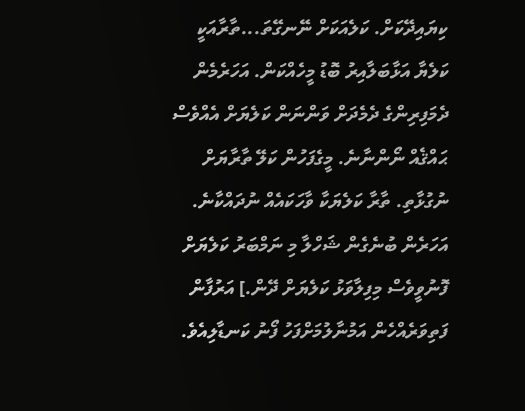ކިޔައިދޭކަށް. ކަލެއަކަށް ނޭނގޭތަ...ތާރާއަކީ ކަލެޔާ އަޅާބަލާއިރު ބޮޑު މީހެއްކަން. އަހަރެމެން ދެމަފިރިންގެ ދެމެދަށް ވަންނަން ކަލެޔަށް އެއްވެސް ޙައްޤެއް ނޯންނާނެ. މީގެފަހުން ކަލޭ ތާރާޔަށް ނުގުޅާތި. ތާރާ ކަލެޔަކާ ވާހަކައެއް ނުދައްކާނެ. އަހަރެން ބުނެގެން ޝަހްލާ މި ނަމްބަރު ކަލެޔަށް ފޮނުވީވެސް މިފިލާވަޅު ކަލެޔަށް ދޭން.] އަރުފާން ފަތިވަރެއްހެން އަމުނާލުމަށްފަހު ފޯނު ކަނޑާލިއެވެ.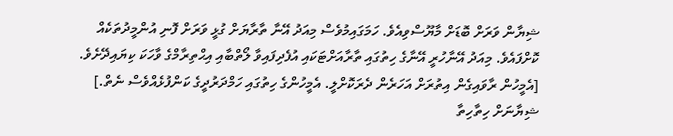ޝިޔާން ވަރަށް ބޮޑަށް މާޔޫސްވިއެވެ. ހަމަގައިމުވެސް މިއަދު އޭނާ ތާރާޔަށް ގުޅީ ވަރަށް ފޮނި އުންމީދުތަކެއް ކޮށްފައެވެ. މިއަދު އޭނާހުރީ އޭނާގެ ހިތުގައި ތާރާއަށްޓަކައި އުފެދިފައިވާ ލޯތްބާއި އިޙްތިރާމްގެ ވާހަކަ ކިޔައިދޭށެވެ.
[އެމީހުން ރާވައިގެން އިތުރަށް އަހަރެން ދެރަކޮށްލީ. އެމީހުންގެ ހިތުގައި ހަމްދަރުދީގެ ކަންފުޅެއްވެސް ނެތް.] ޝިޔާނަށް ހިތާހިތާ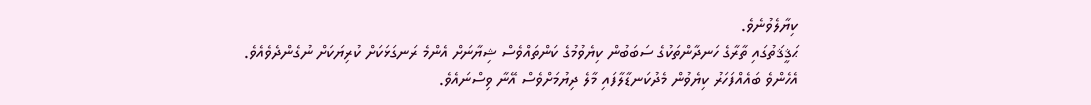ކިޔާލެވުނެވެ.
ޙަޤީޤަތުގައި ތާރާގެ ހަނދާންތަކުގެ ސަބަބުން ކިޔެވުމުގެ ކަންތައްވެސް ޝިޔާނަށް އެންމެ ރަނގަޅަކަށް ކުރިޔަކަށް ނުގެންދެވެއެވެ. އެހެންވެ ބައެއްފަހަރު ކިޔެވުން މެދުކަނޑާލާފައި މާލެ ދިޔުމަށްވެސް އޭނާ ވިސްނައެވެ.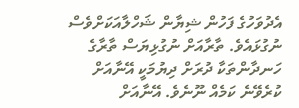އެދުވަހުގެ ފަހުން ޝިޔާން ޝަހްލާއަކަށްވެސް ނުގުޅައެވެ. ތާރާއަށް ނުގުޅިޔަސް ތާރާގެ ހަނދާންތަކާ ދުރަށް ދިޔުމަކީ އޭނާއަށް ކުރެވޭނެ ކަމެއް ނޫނެވެ. އޭނާއަށް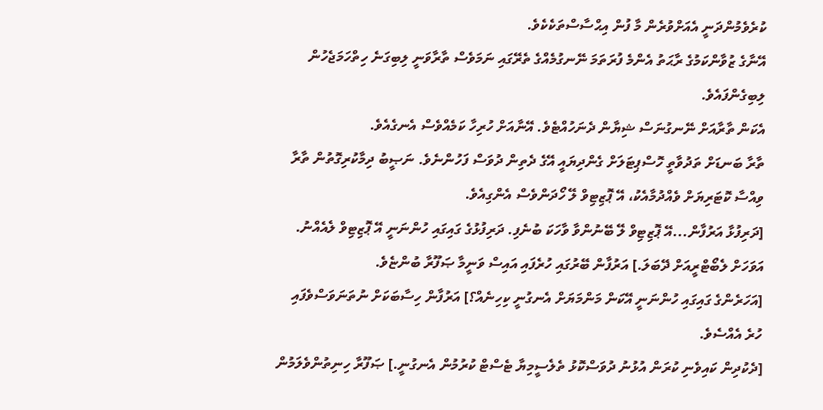ކުރެވެމުންދަނީ އެއަށްވުރެން މާ ފުން އިޙްސާސްތަކެކެވެ.
އޭނާގެ ޒުވާންކަމުގެ ރާޙަތު އެންމެ ފުރަތަމަ ނޭނގުމެއްގެ ތެރޭގައި ނަމަވެސް ތާރާވަނީ ލިބިގަނެ ހިތްހަމަޖެހުން ލިބިގެންފައެވެ.
އެކަން ތާރާއަށް ނޭނގުނަސް ޝިޔާން ދެނަހުއްޓެވެ. އޭނާއަށް ހުރިހާ ކަމެއްވެސް އެނގެއެވެ.
ތާރާ ބަނޑަށް ތަދުވާތީ ހޮސްޕިޓަލަށް ގެންދިޔައީ އޭގެ ދެތިން ދުވަސް ފަހުންނެވެ. ނަޞީބު ދިމާކުރިގޮތުން ތާރާ ވިއްސާ ކޮޓަރިޔަށް ވެއްދުމާއެކު، އޭ ޕޮޒިޓިވް ލޭ ހޯދަންވެސް އެންގިއެވެ.
[ދަރިފުޅާ އަރުފާން...އޭ ޕޮޒިޓިވް ލޭ ބޭނުންވާ ވާހަކަ ބުނެފި. ދަރިފުޅުގެ ގައިގައި ހުންނަނީ އޭ ޕޮޒިޓިވް ލެއެއްނު. އަވަހަށް ލެބޯޓްރީއަށް ދޭބަލަ.] އަރުފާން ބޭރުގައި ހުރެފައި އައިސް ވަނީމާ ޞަފޫރާ ބުންޏެވެ.
[އަހަރެންގެ ގައިގައި ހުންނަނީ އޭކަން މަންމަޔަށް އެނގުނީ ކިހިނެއް؟] އަރުފާން ހިސާބަކަށް ނުތަނަވަސްވެފައި ހުރެ އެއްސެވެ.
[ދެކުދިން ކައިވެނި ކުރަން އުޅުނު ދުވަސްކޮޅު ތެލެސީމިޔާ ޓެސްޓް ކުރުމުން އެނގުނީ.] ޞަފޫރާ ހިނިތުންވެލަމުން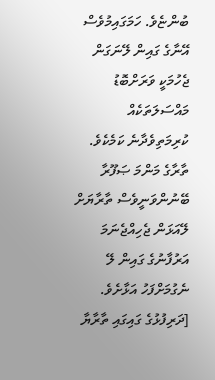ބުންޏެވެ. ހަމަގައިމުވެސް އޭނާގެ ގައިން ލޭނަގަން ޖެހުމަކީ ވަރަށްބޮޑު މައްސަލަތަކެއް ކުރިމަތިވެދާނެ ކަމެކެވެ.
ތާރާގެ މަންމަ ޞަފޫރާ ބޭނުންވަނީވެސް ތާރާޔަށް ލޭއަޅަން ޖެހިއްޖެނަމަ އަރުފާނުގެ ގައިން ލޭ ނެގުމަށްފަހު އަޅާށެވެ.
[ދަރިފުޅުގެ ގައިގައި ތާރާޔާ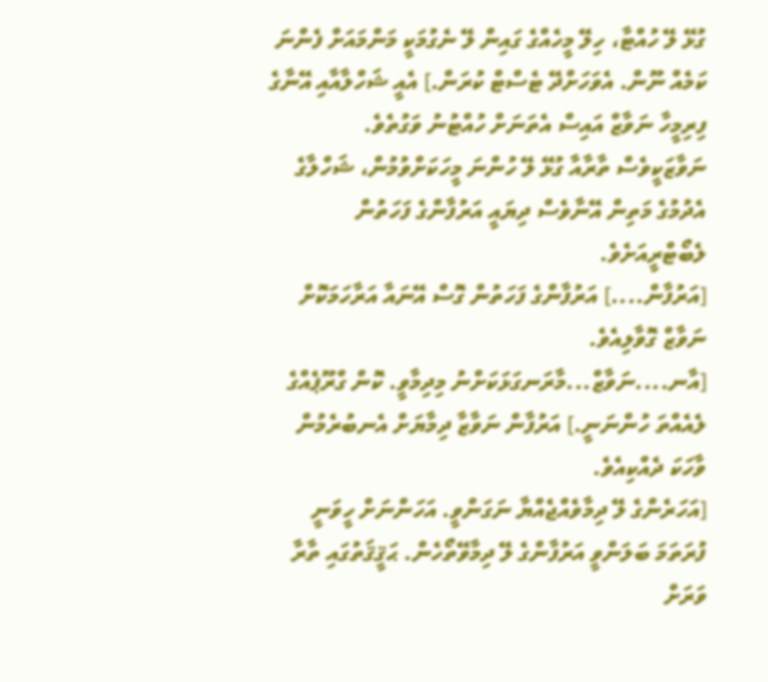ގުޅޭ ލޭ ހުއްޓާ، ހިލޭ މީހެއްގެ ގައިން ލޭ ނެގުމަކީ މަންމައަށް ފެންނަ ކަމެއް ނޫން. އެވަހަށްދޭ ޓެސްޓް ކުރަން.] އެއީ ޝަހްލާއާއި އޭނާގެ ފިރިމީހާ ނަވާޒް އައިސް އެތަނަށް ހުއްޓުނު ވަގުތެވެ.
ނަވާޒަކީވެސް ތާރާއާ ގުޅޭ ލޭ ހުންނަ މީހަކަށްވުމުން، ޝަހްލާގެ އެދުމުގެ މަތިން އޭނާވެސް ދިޔައީ އަރުފާންގެ ފަހަތުން ލެބޯޓްރީއަށެވެ.
[އަރުފާން....] އަރުފާންގެ ފަހަތުން ގޮސް އޭނައާ އަރާހަމަކޮށް ނަވާޒް ގޮވާލިއެވެ.
[އާނ....ނަވާޒް...މާރަނގަޅަކަށްނު މިދިމާވީ. ކޮން ގްރޫޕެއްގެ ލެއެއްތަ ހުންނަނީ.] އަރުފާން ނަވާޒާ ދިމާޔަށް އެނބުރެމުން ވާހަކަ ދެއްކިއެވެ.
[އަހަރެންގެ ލޭ ދިމާވެއްޖެއްޔާ ނަގަންވީ. އަހަންނަށް ހީވަނީ ފުރަތަމަ ބަލަންވީ އަރުފާންގެ ލޭ ދިމާވޭތޯހެން. ޙަޤީޤަތުގައި ތާރާ ވަރަށް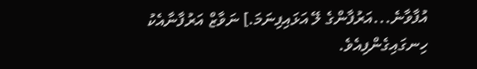އުފާވާނެ...އަރުފާންގެ ލޭ އަޅައިފިނަމަ.] ނަވާޒް އަރުފާނާއެކު ހިނގައިގެންފިއެވެ.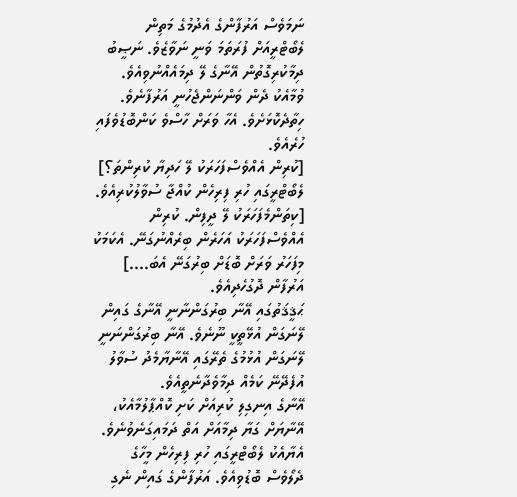ނަމަވެސް އަރުފާންގެ އެދުމުގެ މަތިން ލެބޯޓްރީއަށް ފުރަތަމަ ވަނީ ނަވާޒެވެ. ނަޞީބު ދިމާކުރިގޮތުން އޭނާގެ ލޭ ދިމައެއްނުވިއެވެ. ވުމާއެކު ދެން ވަންނަންޖެހުނީ އަރުފާނެވެ. ހިތާދެކޮޅަށެވެ. އެހާ ވަރަށް ހާސްވެ ކަންބޮޑުވެފައި ހުރެއެވެ.
[ކުރިން އެއްވެސްފަހަރަކު ލޭ ހަދިޔާ ކުރިންތަ؟] ލެބޯޓްރީގައި ހުރި ފިރިހެން ކުއްޖާ ސުވާލުކުރިއެވެ.
[ކިތަންމެފަހަރަކު ލޭ ދީފިން. ކުރިން އެއްވެސްފަހަރަކު އަހަރެން ބިރެއްނުގަނޭ. އެކަމަކު މިފަހަރު ވަރަށް ބޮޑަށް ބިރުގަނޭ އެބަ....] އަރުފާން ދޮގުހެދިއެވެ.
ޙަޤީޤަތުގައި އޭނާ ބިރުގަންނާނީ އޭނާގެ ގައިން ލޭނަގަން އުޅޭތީކީ ނޫނެވެ. އޭނާ ބިރުގަންނަނީ ލޭނަގަން އުޅުމުގެ ތެރޭގައި އޭނާޔާމެދު ސުވާލު އުފެދޭނޭ ކަމެއް ދިމާވެދާނެތީއެވެ.
އޭނާގެ އިނގިލި ކުރިއަށް ކަށި ކޮއްޕާލުމާއެކު، އޭނާޔަށް ގަޔާ ދިމާއަށް އަތް ދަމައިގަނެވުނެވެ. އެޔާއެކު ލެބޯޓްރީގައި ހުރި ފިރިހެން މީހާގެ ދެލޯވެސް ބޮޑުވިއެވެ. އަރުފާންގެ ގައިން ނެގި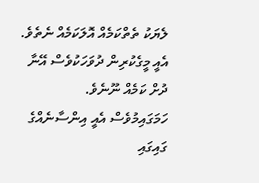ލެޔަކު ތެތްކަމެއް އޮލަކަމެއް ނެތެވެ. އެއީ މީގެކުރިން ދުވަހަކުވެސް އޭނާ ދުށް ކަމެއް ނޫނެވެ.
ހަމަގައިމުވެސް އެއީ އިންސާނެއްގެ ގައިގައި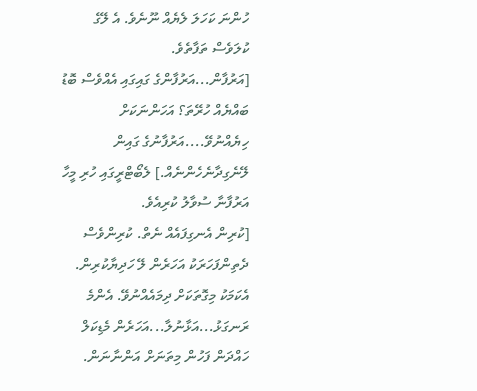ހުންނަ ކަހަލަ ލެޔެއް ނޫނެވެ. އެ ލޭގެ ކުލަވެސް ތަފާތެވެ.
[އަރުފާން...އަރުފާންގެ ގައިގައި އެއްވެސް ބޮޑު ބައްޔެއް ހުރޭތަ؟ އަހަންނަކަށް ހިޔެއްނުވޭ....އަރުފާނުގެ ގައިން ލޭނެގިދާނެހެންނެއް.] ލެބޯޓްރީގައި ހުރި މީހާ އަރުފާނާ ސުވާލު ކުރިއެވެ.
[ކުރިން އެނގިފައެއް ނެތް. ކުރިންވެސް ދެތިންފަހަރަކު އަހަރެން ލޭ ހަދިޔާކުރިން. އެކަމަކު މިގޮތަކަށް ދިމައެއްނުވޭ. އެންމެ ރަނގަޅު...އަޅާނުލާ...އަހަރެން މެޑިކަލް ހައްދަން ފަހުން މިތަނަށް އަންނާނަން.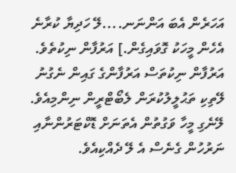އަހަރެން އެބަ އަންނަނ....ލޭ ހަދިޔާ ކުރާނެ އެހެން މީހަކު ގޮވައިގެން.] އަރުފާން ނިކުތެވެ. އަރުފާން ނިކުތަސް އަރުފާންގެ ގައިން ނެގުނު ލޭތިކި ތަޙުލީލުކުރަން ލެބޯޓްރީން ނިންމިއެވެ. ލޭނެގި މީހާ ވަގުތުން އެތަނަށް ޑޮކްޓަރުންނާއި ނަރުހުން ގެނެސް އެ ލޭ ދެއްކިއެވެ.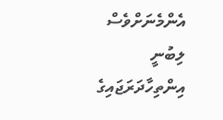އެންމެނަށްވެސް ލިބުނީ އިންތިހާދަރަޖައިގެ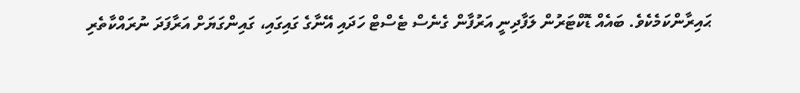ޙައިރާންކަމެކެވެ. ބައެއް ޑޮކްޓަރުން ލަފާދިނީ އަރުފާން ގެނެސް ޓެސްޓް ހަދައި އޭނާގެ ގައިގައި، ގައިންގަޔަށް އަރާފަދަ ނުރައްކާތެރި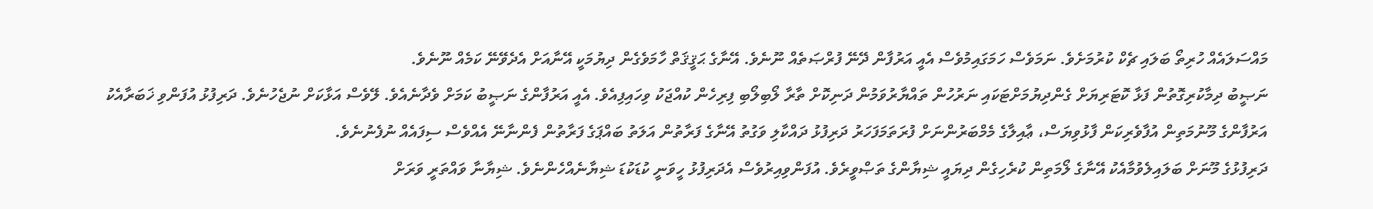މައްސަލައެއް ހުރިތޯ ބަލައި ޗެކް ކުރުމަށެވެ. ނަމަވެސް ހަމަގައިމުވެސް އެއީ އަރުފާން ދޭނޭ ފުރްޞަތެއް ނޫނެވެ. އޭނާގެ ޙަޤީޤަތް ހާމަވެގެން ދިޔުމަކީ އޭނާއަށް އެދެވޭނޭ ކަމެއް ނޫނެވެ.
ނަޞީބު ދިމާކުރިގޮތުން ފަޅާ ކޮޓަރިޔަށް ގެންދިޔުމަށްޓަކައި ނަރުހުން ތައްޔާރުވަމުން ދަނިކޮށް ތާރާ ލޯބިލޯބި ފިރިހެން ކުއްޖަކު ވިހައިފިއެވެ. އެއީ އަރުފާންގެ ނަޞީބު ކަމަށް ވެދާނެއެވެ. ލޭވެސް އަޅާކަށް ނުޖެހުނެވެ. ދަރިފުޅު އުފަންވި ޚަބަރާއެކު އަރުފާންގެ މޫނުމަތިން އުފާވެރިކަން ފާޅުވިޔަސް، ޢާއިލާގެ މެމްބަރުންނަށް ފުރަތަމަފަހަރު ދަރިފުޅު ދައްކާލި ވަގުތު އޭނާގެ ފަރާތުން އަލަތު ބައްޕަގެ ފަރާތުން ފެންނާނޭ އެއްވެސް ސިފައެއް ނުފެނުނެވެ.
ދަރިފުޅުގެ މޫނަށް ބަލައިލެވުމާއެކު އޭނާގެ ލޯމަތިން ކުރެހިގެން ދިޔައީ ޝިޔާންގެ ތަޞްވީރެވެ. އުފަންވިއިރުވެސް އެދަރިފުޅު ހީވަނީ ކުޑަކުޑަ ޝިޔާނެއްހެންނެވެ. ޝިޔާނާ ވައްތަރީ ވަރަށް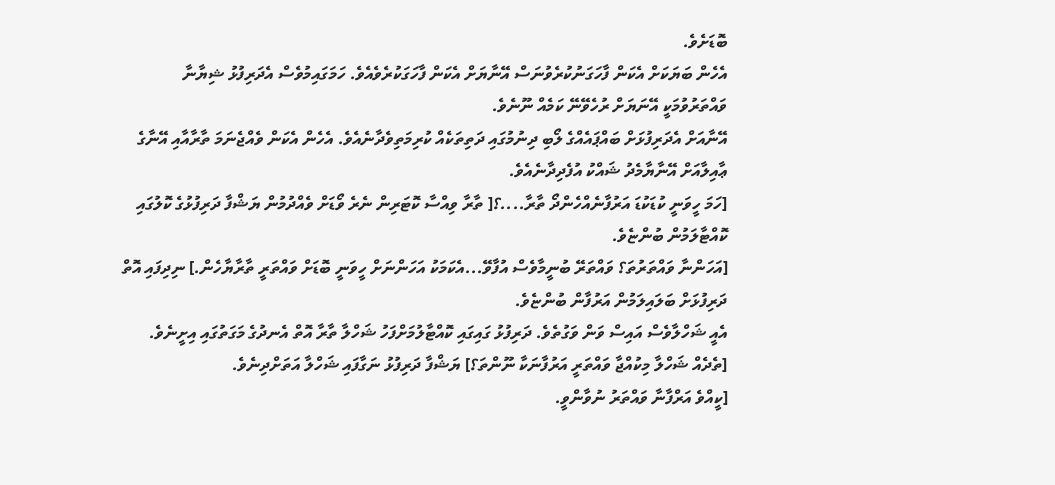ބޮޑަށެވެ.
އެހެން ބަޔަކަށް އެކަން ފާހަގަނުކުރެވުނަސް އޭނާޔަށް އެކަން ފާހަގަކުރެވެއެވެ. ހަމަގައިމުވެސް އެދަރިފުޅު ޝިޔާނާ ވައްތަރުވުމަކީ އޭނަޔަށް ރުހެވޭނޭ ކަމެއް ނޫނެވެ.
އޭނާއަށް އެދަރިފުޅަށް ބައްޕައެއްގެ ލޯބި ދިނުމުގައި ދަތިތަކެއް ކުރިމަތިވެދާނެއެވެ. އެހެން އެކަން ވެއްޖެނަމަ ތާރާއާއި އޭނާގެ ޢާއިލާއަށް އޭނާޔާމެދު ޝައްކު އުފެދިދާނެއެވެ.
[ހަމަ ހީވަނީ ކުޑަކުޑަ އަރުފާނެއްހެންދޯ ތާރާ....؟[ ތާރާ ވިއްސާ ކޮޓަރިން ނެރެ ވޯޑަށް ވެއްދުމުން ޔަޝްފާ ދަރިފުޅުގެ ކޮލުގައި ކޮއްޓާލަމުން ބުންޏެވެ.
[އަހަންނާ ވައްތަރުތަ؟ ވައްތަރޭ ބުނީމާވެސް އުފާވޭ...އެކަމަކު އަހަންނަށް ހީވަނީ ބޮޑަށް ވައްތަރީ ތާރާޔާހެން.] ނިދިފައި އޮތް ދަރިފުޅަށް ބަލައިލަމުން އަރުފާން ބުންޏެވެ.
އެއީ ޝަހްލާވެސް އައިސް ވަން ވަގުތެވެ. ދަރިފުޅު ގައިގައި ކޮއްޓާލުމަށްފަހު ޝަހްލާ ތާރާ އޮތް އެނދުގެ މަގަތުގައި އިށީނެވެ.
[ތެދެއް ޝަހްލާ މިކުއްޖާ ވައްތަރީ އަރުފާނަކާ ނޫންތަ؟] ޔަޝްފާ ދަރިފުޅު ނަގާފައި ޝަހްލާ އަތަށްދިނެވެ.
[ކީއްވެ އަރްފާނާ ވައްތަރު ނުވާންވީ.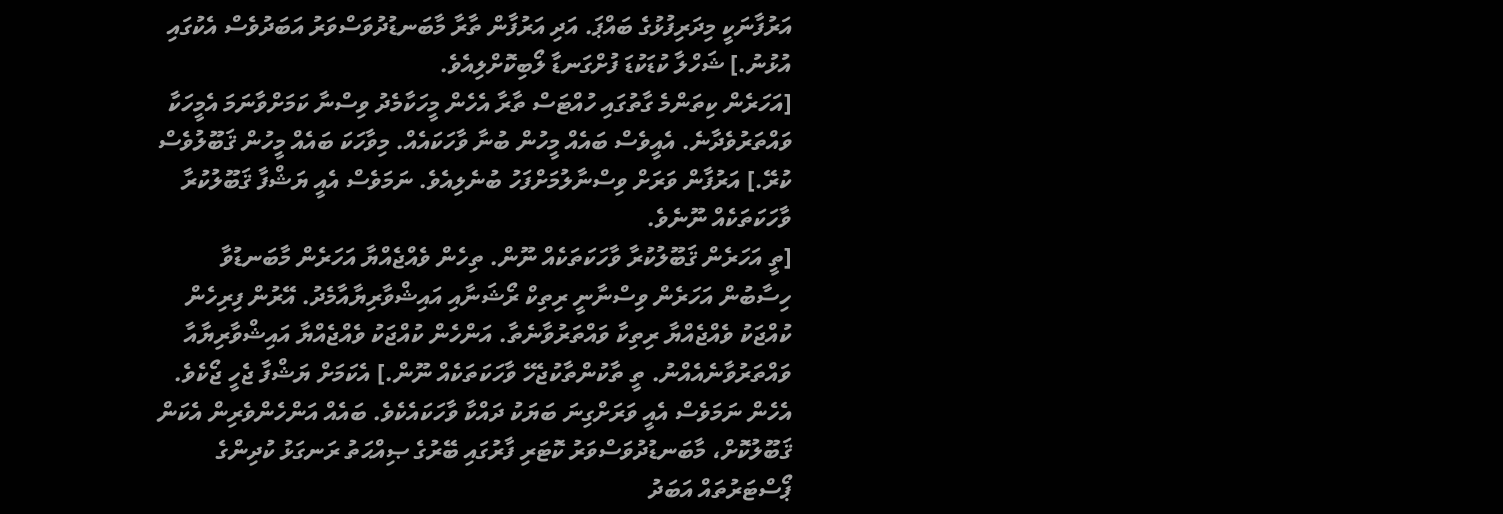އަރުފާނަކީ މިދަރިފުޅުގެ ބައްޕަ. އަދި އަރުފާން ތާރާ މާބަނޑުދުވަސްވަރު އަބަދުވެސް އެކުގައި އުޅުނު.] ޝަހްލާ ކުޑަކުޑަ ފުށްގަނޑާ ލޯބިކޮށްލިއެވެ.
[އަހަރެން ކިތަންމެ ގާތުގައި ހުއްޓަސް ތާރާ އެހެން މީހަކާމެދު ވިސްނާ ކަމަށްވާނަމަ އެމީހަކާ ވައްތަރުވެދާނެ. އެއީވެސް ބައެއް މީހުން ބުނާ ވާހަކައެއް. މިވާހަކަ ބައެއް މީހުން ޤަބޫލުވެސް ކުރޭ.] އަރުފާން ވަރަށް ވިސްނާލުމަށްފަހު ބުނެލިއެވެ. ނަމަވެސް އެއީ ޔަޝްފާ ޤަބޫލުކުރާ ވާހަކަތަކެއް ނޫނެވެ.
[ތީ އަހަރެން ޤަބޫލުކުރާ ވާހަކަތަކެއް ނޫން. ތިހެން ވެއްޖެއްޔާ އަހަރެން މާބަނޑުވާ ހިސާބުން އަހަރެން ވިސްނާނީ ރިތިކް ރޯޝަނާއި އައިޝްވާރިޔާއާމެދު. އޭރުން ފިރިހެން ކުއްޖަކު ވެއްޖެއްޔާ ރިތިކާ ވައްތަރުވާނެތާ. އަންހެން ކުއްޖަކު ވެއްޖެއްޔާ އައިޝްވާރިޔާއާ ވައްތަރުވާނެއެއްނު. ތީ ތާކުންތާކުޖެހޭ ވާހަކަތަކެއް ނޫން.] އެކަމަށް ޔަޝްފާ ޖެހީ ޖޯކެވެ. އެހެން ނަމަވެސް އެއީ ވަރަށްގިނަ ބަޔަކު ދައްކާ ވާހަކައެކެވެ. ބައެއް އަންހެންވެރިން އެކަން ޤަބޫލުކޮށް، މާބަނޑުދުވަސްވަރު ކޮޓަރި ފާރުގައި ބޭރުގެ ޞިއްޙަތު ރަނގަޅު ކުދިންގެ ޕޯސްޓަރުތައް އަބަދު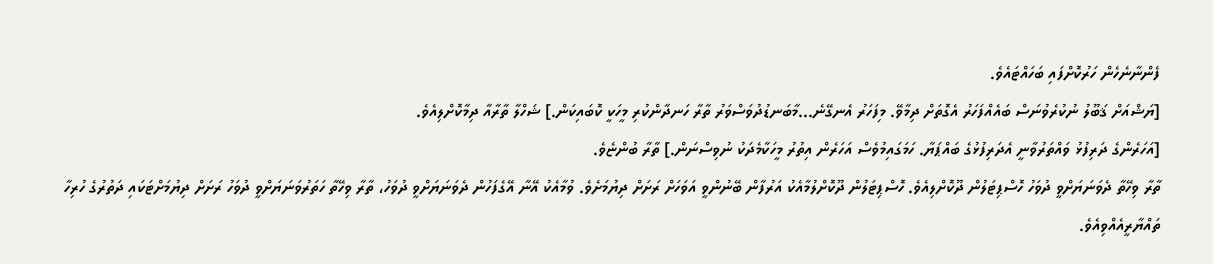ފެންނާނެހެން ހަރުކޮށްފައި ބަހައްޓައެވެ.
[ޔަޝްއަށް ޤަބޫލު ނުކުރެވުނަސް ބައެއްފަހަރު އެގޮތަށް ދިމާވޭ. މިފަހަރު އެނގޭނެ...މާބަނޑުދުވަސްވަރު ތާރާ ހަނދާންކުރި މީހަކީ ކޮބައިކަން.] ޝަހްލާ ތާރާއާ ދިމާކޮށްލިއެވެ.
[އަހަރެންގެ ދަރިފުޅު ވައްތަރުވާނީ އެދަރިފުޅުގެ ބައްޕަޔާ. ހަމަގައިމުވެސް އަހަރެން އިތުރު މީހަކާމެދަކު ނުވިސްނަން.] ތާރާ ބުންޏެވެ.
ތާރާ ވިހޭތާ ދެވަނަޔަށްވީ ދުވަހު ހޮސްޕިޓަލުން ދޫކޮށްލިއެވެ. ހޮސްޕިޓަލުން ދޫކޮށްލުމާއެކު އަރުފާން ބޭނުންވީ އަވަހަށް ރަށަށް ދިޔުމަށެވެ. ވުމާއެކު އޭނާ އޭގެފަހުން ދެވަނަޔަށްވީ ދުވަހު، ތާރާ ވިހޭތާ ހަތަރުވަނަޔަށްވީ ދުވަހު ރަށަށް ދިޔުމަށްޓަކައި ދަތުރުގެ ހުރިހާ ތައްޔާރީއެއްވިއެވެ.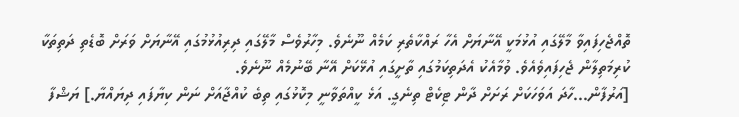ތޮއްޖެހިފައިވާ މާލޭގައި އުޅުމަކީ އޭނާޔަށް އެހާ ރައްކާތެރި ކަމެއް ނޫނެވެ. މިހާރުވެސް މާލޭގައި ދިރިއުޅުމުގައި އޭނާޔަށް ވަރަށް ބޮޑެތި ދަތިތަކާ ކުރިމަތިލާން ޖެހިފައިވެއެވެ. ވުމާއެކު އެދަތިކަމުގައި ތާށީގައި އުޅޭކަށް އޭނާ ބޭނުމެއް ނޫނެވެ.
[އަރުފާން...ހާދަ އަވަހަކަށް ރަށަށް ދާން ޓިކެޓް ތިނެގީ. އަޅެ ކީއްތަވާނީ މިކޮޅުގައި ތިބެ ކުއްޖާއަށް ނަން ކިޔާފައި ދިޔައްޔާ.] ޔަޝްފާ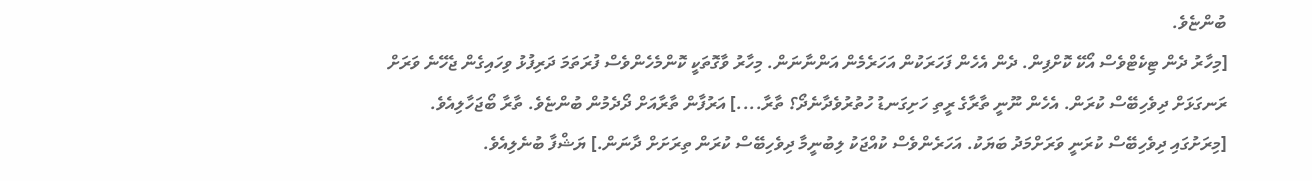ބުންޏެވެ.
[މިހާރު ދެން ޓިކެޓްވެސް އޯކޭ ކޮށްފިން. ދެން އެހެން ފަހަރަކުން އަހަރެމެން އަންނާނަން. މިހާރު ވާގޮތަކީ ކޮންމެހެންވެސް ފުރަތަމަ ދަރިފުޅު ވިހައިގެން ޖެހޭނެ ވަރަށް ރަނގަޅަށް ދިވެހިބޭސް ކުރަން. އެހެން ނޫނީ ތާރާގެ ރީތި ހަށިގަނޑު ހުތުރުވެދާނެދޯ؟ ތާރާ....] އަރުފާން ތާރާއަށް ދޯދެމުން ބުންޏެވެ. ތާރާ ބޯޖަހާލިއެވެ.
[މިރަށުގައި ދިވެހިބޭސް ކުރަނީ ވަރަށްމަދު ބަޔަކު. އަހަރެންވެސް ކުއްޖަކު ލިބުނީމާ ދިވެހިބޭސް ކުރަން ތިރަށަށް ދާނަން.] ޔަޝްފާ ބުނެލިއެވެ.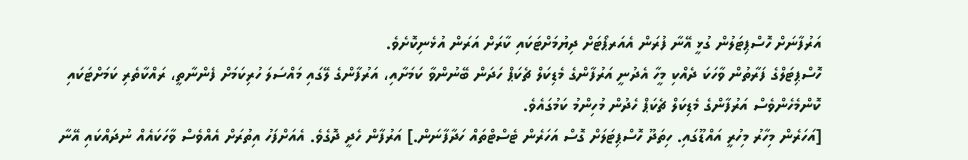އަރުފާނަށް ހޮސްޕިޓަލުން ގުޅީ އޭނާ ފުރަން އެއަރޕޯޓަށް ދިޔުމަށްޓަކައި ކާރަށް އަރަން އުޅެނިކޮށެވެ.
ހޮސްޕިޓަލްގެ ފަރާތުން ވާހަކަ ދެއްކި މީހާ އެދުނީ އަރުފާންގެ މެޑިކަލް ޗެކަޕް ހަދަން ބޭނުންވާ ކަމަށާއި، އަރުފާންގެ ލޭގައި މައްސަލަ ހުރިކަމަށް ފެންނާތީ، ރައްކާތެރި ކަމަށްޓަކައި ކޮންމެހެންވެސް އަރުފާންގެ މެޑިކަލް ޗެކަޕް ހެދުން މުހިންމު ކަމުގައެވެ.
[އަހަރެން މިހާރު މިހުރީ އައްޑޫގައި. ހިތަދޫ ހޮސްޕިޓަލަށް ގޮސް އަހަރެން ޓެސްޓްތައް ހަދާފާނަން.] އަރުފާން ހެދީ ދޮގެވެ. އެއަށްފަހު އިތުރަށް އެއްވެސް ވާހަކައެއް ނުދައްކައި އޭނާ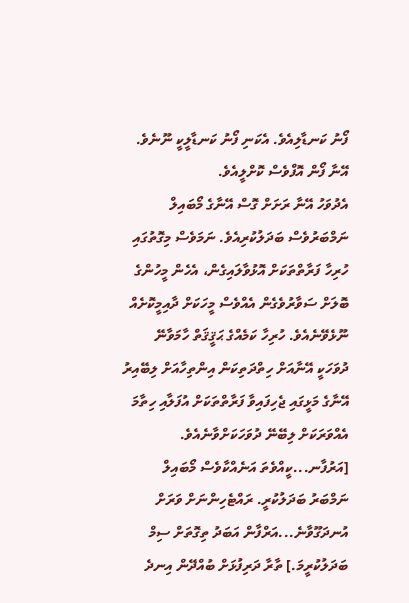ފޯނު ކަނޑާލިއެވެ. އެކަނި ފޯނު ކަނޑާލީކީ ނޫނެވެ. އޭނާ ފޯން އޮފްވެސް ކޮށްލީއެވެ.
އެދުވަހު އޭނާ ރަށަށް ގޮސް އޭނާގެ މޯބައިލް ނަމްބަރުވެސް ބަދަލުކުރިއެވެ. ނަމަވެސް މިގޮތުގައި ހުރިހާ ފަރާތްތަކަށް އޮޅުވާލައިގެން، އެހެން މީހުންގެ ބޮލަށް ސަވާރުވެގެން އެއްވެސް މީހަކަށް ދާއިމީކޮށެއް ނޫޅެވޭނެއެވެ. ހުރިހާ ކަމެއްގެ ޙަޤީޤަތް ހާމަވާނޭ ދުވަހަކީ އޭނާއަށް ހިތްދަތިކަން އިންތިހާއަށް ލިބޭއިރު އޭނާގެ މަޅީގައި ޖެހިފައިވާ ފަރާތްތަކަށް އުފަލާއި ހިތާމަ އެއްވަރަކަށް ލިބޭނޭ ދުވަހަކަށްވާނެއެވެ.
[އަރުފާނ...ކީއްވެތަ އަނެއްކާވެސް މޯބައިލް ނަމްބަރު ބަދަލުކުރީ. ރައްޓެހިންނަށް ވަރަށް އުނދަގޫވާނެ...އަރްފާން އަބަދު ތިގޮތަށް ސިމް ބަދަލުކުރީމަ.] ތާރާ ދަރިފުޅަށް ބުއްދޭން އިނދެ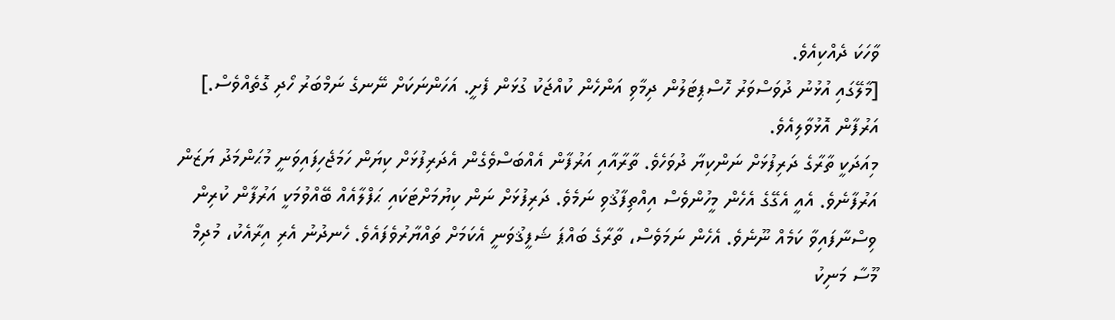ވާހަކަ ދެއްކިއެވެ.
[މާލޭގައި އުޅުނު ދުވަސްވަރު ހޮސްޕިޓަލުން ދިމާވި އަންހެން ކުއްޖަކު ގުޅަން ފެށީ. އަހަންނަކަށް ނޭނގެ ނަމްބަރު ހޯދި ގޮތެއްވެސް.] އަރުފާން އޮޅުވާލިއެވެ.
މިއަދަކީ ތާރާގެ ދަރިފުޅަށް ނަންކިޔާ ދުވަހެވެ. ތާރާއާއި އަރުފާން އެއްބަސްވެގެން އެދަރިފުޅަށް ކިޔަން ހަމަޖެހިފައިވަނީ މުޙަންމަދު ޔަޒަން އަރުފާނެވެ. އެއީ އެގޭގެ އެހެން މީހުންވެސް އިއްތިފާޤުވި ނަމެވެ. ދަރިފުޅަށް ނަން ކިޔުމަށްޓަކައި ޙަފްލާއެއް ބޭއްވުމަކީ އަރުފާން ކުރިން ވިސްނާފައިވާ ކަމެއް ނޫނެވެ. އެހެން ނަމަވެސް، ތާރާގެ ބައްޕަ ޝަފީޤުވަނީ އެކަމަށް ތައްޔާރުވެފައެވެ. ހެނދުނު އެރި އިރާއެކު، މުދިމް މޫސާ މަނިކު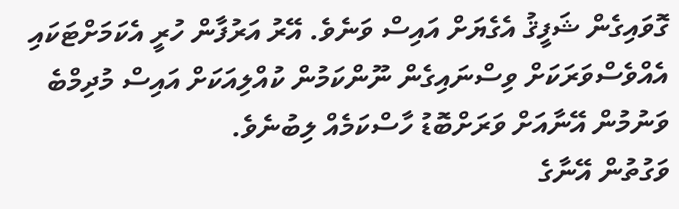ގޮވައިގެން ޝަފީޤު އެގެޔަށް އައިސް ވަނެވެ. އޭރު އަރުފާން ހުރީ އެކަމަށްޓަކައި އެއްވެސްވަރަކަށް ވިސްނައިގެން ނޫންކަމުން ކުއްލިއަކަށް އައިސް މުދިމްބެ ވަނުމުން އޭނާއަށް ވަރަށްބޮޑު ހާސްކަމެއް ލިބުނެވެ.
ވަގުތުން އޭނާގެ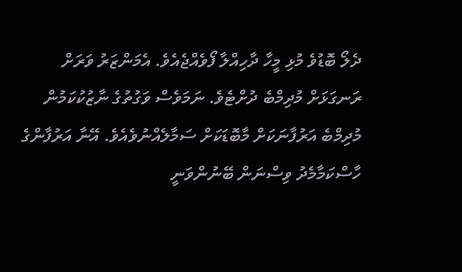ދެލޯ ބޮޑުވެ މުޅި މީހާ ދާހިއްލާ ފޯވެއްޖެއެވެ. އެމަންޒަރު ވަރަށް ރަނގަޅަށް މުދިމްބެ ދުށްޓެވެ. ނަމަވެސް ވަގުތުގެ ނާޒުކުކަމުން މުދިމްބެ އަރުފާނަކަށް މާބޮޑަކަށް ސަމާލެއްނުވެއެވެ. އޭނާ އަރުފާންގެ ހާސްކަމާމެދު ވިސްނަން ބޭނުންވަނީ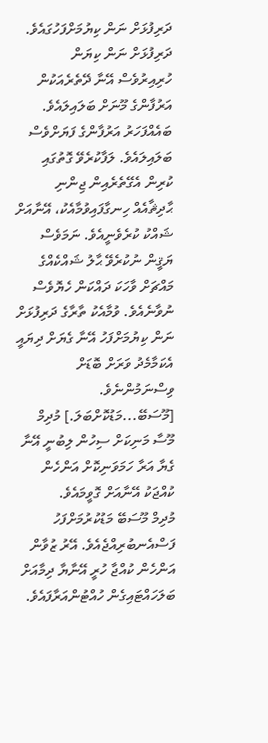ދަރިފުޅަށް ނަން ކިޔުމަށްފަހުގައެވެ.
ދަރިފުޅަށް ނަން ކިޔަން ހުރިއިރުވެސް އޭނާ ދޭތެރެއަކުން އަރުފާންގެ މޫނަށް ބަލައިލައެވެ. ބައެއްފަހަރު އަރުފާންގެ ފަޔަށްވެސް ބަލައިލައެވެ. ލަފާކުރެވޭ ގޮތުގައި ކުރިން އެގޭތެރެއިން ޖިންނި ޙާދިޘާއެއް ހިނގާފައިވުމާއެކު، އޭނާއަށް ޝައްކު ކުރެވެނީއެވެ. ނަމަވެސް ޔަޤީން ނުކުރެވޭ ޙާލު ޝައްކެއްގެ މައްޗަށް ވާހަކަ ދައްކަން ހެޔޮވެސް ނުވާނެއެވެ. ވުމާއެކު ތާރާގެ ދަރިފުޅަށް ނަން ކިޔުމަށްފަހު އޭނާ ގެޔަށް ދިޔައީ އެކަމާމެދު ވަރަށް ބޮޑަށް ވިސްނަމުންނެވެ.
[މޫސަބޭ...މަޑުކޮށްބަލަ.] މުދިމް މޫސާ މަނިކަށް ސިހުން ލިބުނީ އޭނާ ގެޔާ އަރާ ހަމަވަނިކޮށް އަންހެން ކުއްޖަކު އޭނާއަށް ގޮވީމައެވެ.
މުދިމް މޫސަބޭ މަޑުކުރުމަށްފަހު ފަސްއެނބުރިއްޖެއެވެ. އޭރު ޒުވާން އަންހެން ކުއްޖާ ހުރީ އޭނާޔާ ދިމާއަށް ބަލަހައްޓައިގެން ހުއްޓުންއަރާފައެވެ.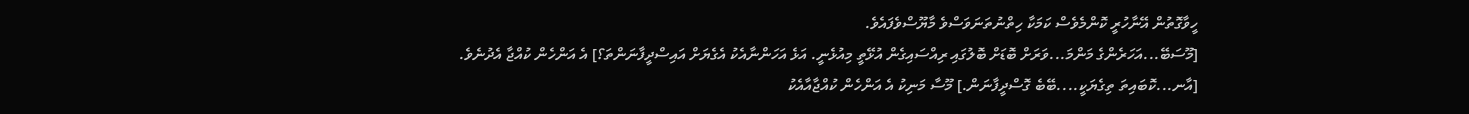ހީވާގޮތުން އޭނާހުރީ ކޮންމެވެސް ކަމަކާ ހިތްނުތަނަވަސްވެ މާޔޫސްވެފައެވެ.
[މޫސަބޭ...އަހަރެންގެ މަންމަ...ވަރަށް ބޮޑަށް ބޮލުގައި ރިއްސައިގެން އުޅޭތީ މިއުޅެނީ. އަޅެ އަހަންނާއެކު އެގެޔަށް އައިސްދީފާނަންތަ؟] އެ އަންހެން ކުއްޖާ އެދުނެވެ.
[އާނ...ކޮބައިތަ ތިގެޔަކީ....ބޭބެ ގޮސްދީފާނަން.] މޫސާ މަނިކު އެ އަންހެން ކުއްޖާއާއެކު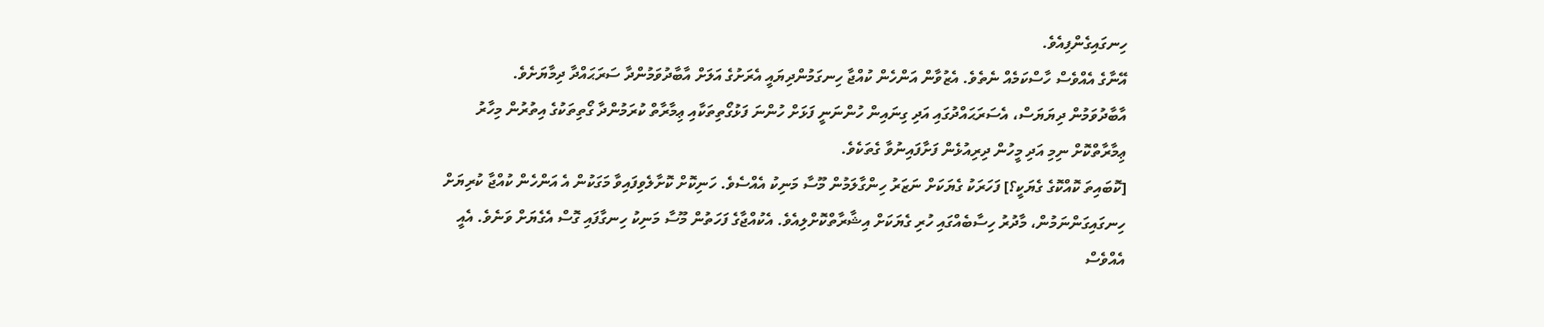ހިނގައިގެންފިއެވެ.
އޭނާގެ އެއްވެސް ހާސްކަމެއް ނެތެވެ. އެޒުވާން އަންހެން ކުއްޖާ ހިނގަމުންދިޔައީ އެރަށުގެ އަލަށް އާބާދުވަމުންދާ ސަރަޙައްދާ ދިމާޔަށެވެ.
އާބާދުވަމުން ދިޔަޔަސް، އެސަރަޙައްދުގައި އަދި ގިނައިން ހުންނަނީ ފަޅަށް ހުންނަ ފަޅުގޯތިތަކާއި ޢިމާރާތް ކުރަމުންދާ ގޯތިތަކުގެ އިތުރުން މިހާރު ޢިމާރާތްކޮށް ނިމި އަދި މީހުން ދިރިއުޅެން ފަށާފައިނުވާ ގެތަކެވެ.
[ކޮބައިތަ ކޮއްކޮގެ ގެޔަކީ؟] ފަހަރަކު ގެޔަކަށް ނަޒަރު ހިންގާލަމުން މޫސާ މަނިކު އެއްސެވެ. ހަނިކޮށް ކޮށާލެވިފައިވާ މަގަކުން އެ އަންހެން ކުއްޖާ ކުރިޔަށް ހިނގައިގަންނަމުން، މާދުރު ހިސާބެއްގައި ހުރި ގެޔަކަށް އިޝާރާތްކޮށްލިއެވެ. އެކުއްޖާގެ ފަހަތުން މޫސާ މަނިކު ހިނގާފައި ގޮސް އެގެޔަށް ވަނެވެ. އެއީ އެއްވެސް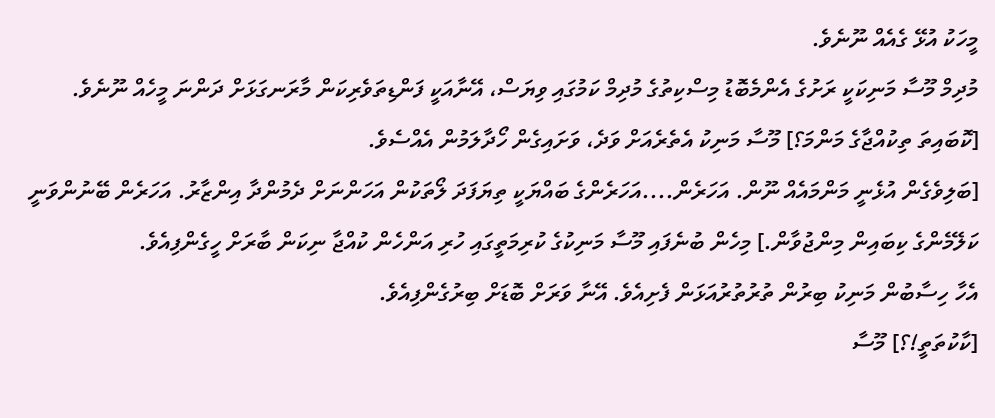މީހަކު އުޅޭ ގެއެއް ނޫނެވެ.
މުދިމް މޫސާ މަނިކަކީ ރަށުގެ އެންމެބޮޑު މިސްކިތުގެ މުދިމް ކަމުގައި ވިޔަސް، އޭނާއަކީ ފަންޑިތަވެރިކަން މާރަނގަޅަށް ދަންނަ މީހެއް ނޫނެވެ.
[ކޮބައިތަ ތިކުއްޖާގެ މަންމަ؟] މޫސާ މަނިކު އެތެރެއަށް ވަދެ، ވަށައިގެން ހޯދާލަމުން އެއްސެވެ.
[ބަލިވެގެން އުޅެނީ މަންމައެއް ނޫން. އަހަރެން....އަހަރެންގެ ބައްޔަކީ ތިޔަފަދަ ލޯތަކުން އަހަންނަށް ދެމުންދާ އިންޒާރު. އަހަރެން ބޭނުންވަނީ ކަލޭމެންގެ ކިބައިން މިންޖުވާން.] މިހެން ބުނެފައި މޫސާ މަނިކުގެ ކުރިމަތީގައި ހުރި އަންހެން ކުއްޖާ ނިކަން ބާރަށް ހީގެންފިއެވެ.
އެހާ ހިސާބުން މަނިކު ބިރުން ތުރުތުރުއަޅަން ފެށިއެވެ. އޭނާ ވަރަށް ބޮޑަށް ބިރުގެންފިއެވެ.
[ކާކުތަތީ!؟] މޫސާ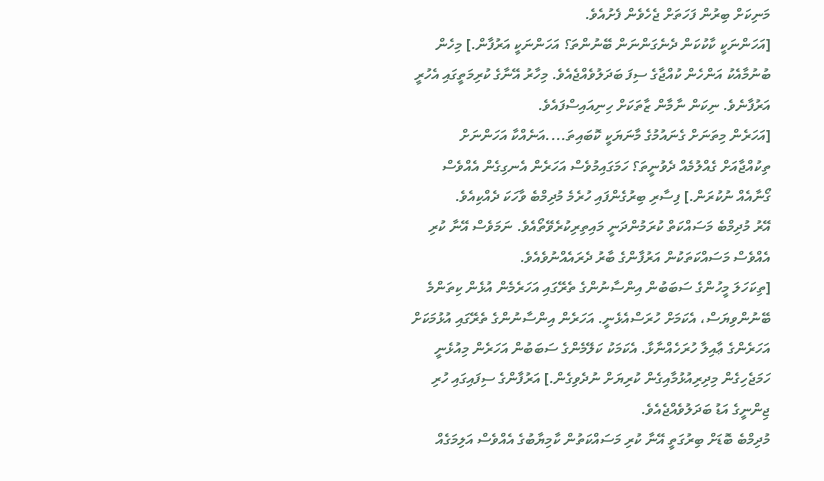މަނިކަށް ބިރުން ފަހަތަށް ޖެހެވެން ފެށުއެވެ.
[އަހަންނަކީ ކާކުކަން ދެނެގަންނަން ބޭނުންތަ؟ އަހަންނަކީ އަރުފާން.] މިހެން ބުނުމާއެކު އަންހެން ކުއްޖާގެ ސިފަ ބަދަލުވެއްޖެއެވެ. މިހާރު އޭނާގެ ކުރިމަތީގައި އެހުރީ އަރުފާނެވެ. ނިކަން ނާމާން ޒާތަކަށް ހިނިއައިސްފައެވެ.
[އަހަރެން މިތަނަށް ގެނައުމުގެ މާނަޔަކީ ކޮބައިތަ....އަނެއްކާ އަހަންނަށް ތިކުއްޖާއަށް ގެއްލުމެއް ދެވުނީތަ؟ ހަމަގައިމުވެސް އަހަރެން އެނގިގެން އެއްވެސް ގޯނާއެއް ނުކުރަން.] ފިސާރި ބިރުގެންފައި ހުރެމެ މުދިމްބެ ވާހަކަ ދެއްކިއެވެ.
އޭރު މުދިމްބެ މަސައްކަތް ކުރަމުންދަނީ މައިތިރިކުރެވޭތޯއެވެ. ނަމަވެސް އޭނާ ކުރި އެއްވެސް މަސައްކަތަކުން އަރުފާންގެ ބާރު ދެރައެއްނުވެއެވެ.
[ތިކަހަލަ މީހުންގެ ސަބަބުން އިންސާނުންގެ ތެރޭގައި އަހަރެމެން އުޅެން ކިތަންމެ ބޭނުންވިޔަސް، އެކަމަށް ހުރަސްއެޅެނީ. އަހަރެން އިންސާނުންގެ ތެރޭގައި އުޅުމަކަށް އަހަރެންގެ ޢާއިލާ ހުރަހެއްނާޅާ. އެކަމަކު ކަލޭމެންގެ ސަބަބުން އަހަރެން މިއުޅެނީ ހަމަޖެހިގެން މިދިރިއުޅުމާއިގެން ކުރިޔަށް ނުދެވިގެން.] އަރުފާންގެ ސިފައިގައި ހުރި ޖިންނީގެ އަޑު ބަދަލުވެއްޖެއެވެ.
މުދިމްބެ ބޮޑަށް ބިރުގަތީ އޭނާ ކުރި މަސައްކަތުން ކާމިޔާބުގެ އެއްވެސް އަލިމަގެއް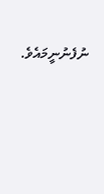ނުފެނުނީމައެވެ.